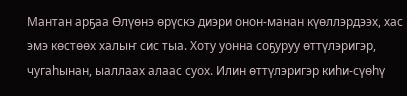Мантан арҕаа Өлүөнэ өрүскэ диэри онон-манан күөллэрдээх, хас эмэ көстөөх халыҥ сис тыа. Хоту уонна соҕуруу өттүлэригэр, чугаһынан, ыаллаах алаас суох. Илин өттүлэригэр киһи-сүөһү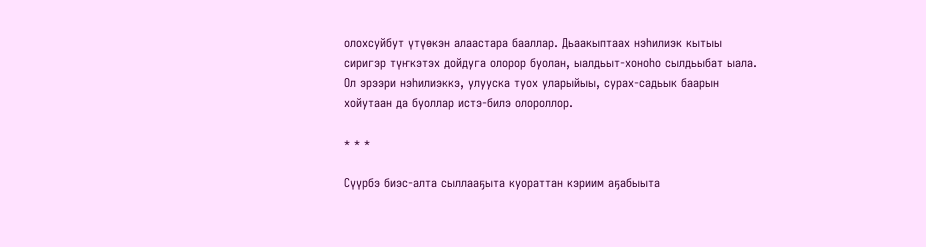олохсуйбут үтүөкэн алаастара бааллар. Дьаакыптаах нэһилиэк кытыы сиригэр түҥкэтэх дойдуга олорор буолан, ыалдьыт-хоноһо сылдьыбат ыала. Ол эрээри нэһилиэккэ, улууска туох уларыйыы, сурах-садьык баарын хойутаан да буоллар истэ-билэ олороллор.

* * *

Сүүрбэ биэс-алта сыллааҕыта куораттан кэриим аҕабыыта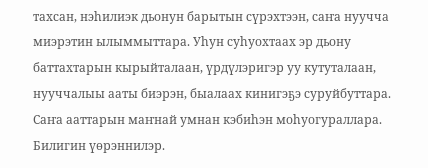тахсан, нэһилиэк дьонун барытын сүрэхтээн, саҥа нуучча миэрэтин ылыммыттара. Уһун суһуохтаах эр дьону баттахтарын кырыйталаан, үрдүлэригэр уу кутуталаан, нууччалыы ааты биэрэн, быалаах кинигэҕэ суруйбуттара. Саҥа ааттарын маҥнай умнан кэбиһэн моһуогураллара. Билигин үөрэннилэр.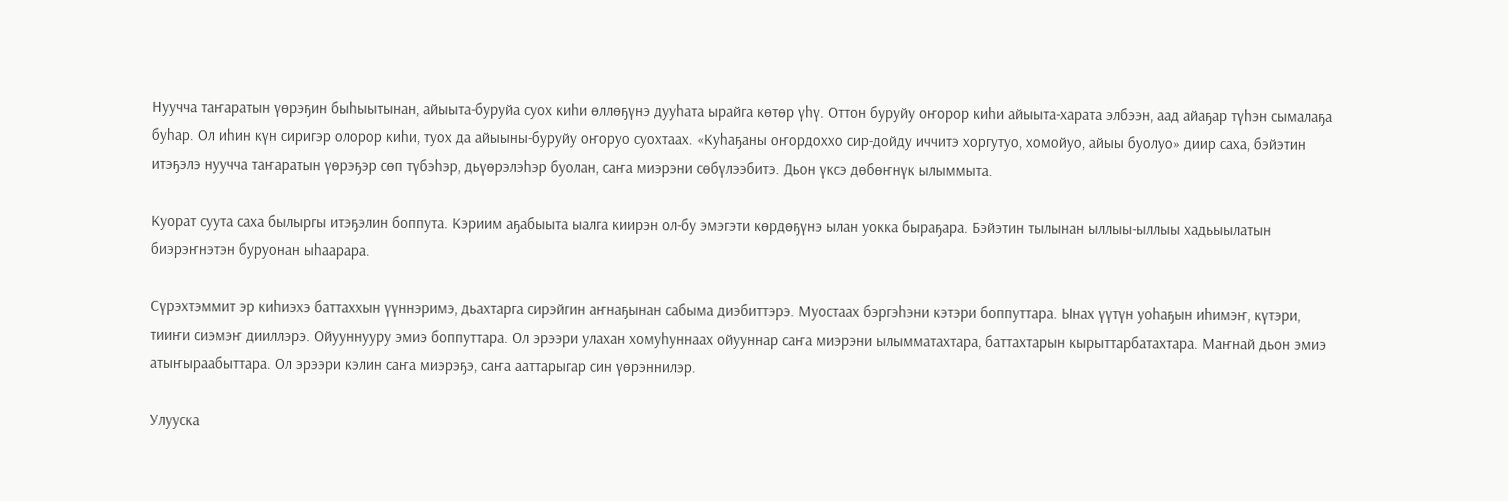Нуучча таҥаратын үөрэҕин быһыытынан, айыыта-буруйа суох киһи өллөҕүнэ дууһата ырайга көтөр үһү. Оттон буруйу оҥорор киһи айыыта-харата элбээн, аад айаҕар түһэн сымалаҕа буһар. Ол иһин күн сиригэр олорор киһи, туох да айыыны-буруйу оҥоруо суохтаах. «Куһаҕаны оҥордоххо сир-дойду иччитэ хоргутуо, хомойуо, айыы буолуо» диир саха, бэйэтин итэҕэлэ нуучча таҥаратын үөрэҕэр сөп түбэһэр, дьүөрэлэһэр буолан, саҥа миэрэни сөбүлээбитэ. Дьон үксэ дөбөҥнүк ылыммыта.

Куорат суута саха былыргы итэҕэлин боппута. Кэриим аҕабыыта ыалга киирэн ол-бу эмэгэти көрдөҕүнэ ылан уокка быраҕара. Бэйэтин тылынан ыллыы-ыллыы хадьыылатын биэрэҥнэтэн буруонан ыһаарара.

Сүрэхтэммит эр киһиэхэ баттаххын үүннэримэ, дьахтарга сирэйгин аҥнаҕынан сабыма диэбиттэрэ. Муостаах бэргэһэни кэтэри боппуттара. Ынах үүтүн уоһаҕын иһимэҥ, күтэри, тииҥи сиэмэҥ дииллэрэ. Ойууннууру эмиэ боппуттара. Ол эрээри улахан хомуһуннаах ойууннар саҥа миэрэни ылымматахтара, баттахтарын кырыттарбатахтара. Маҥнай дьон эмиэ атыҥыраабыттара. Ол эрээри кэлин саҥа миэрэҕэ, саҥа ааттарыгар син үөрэннилэр.

Улууска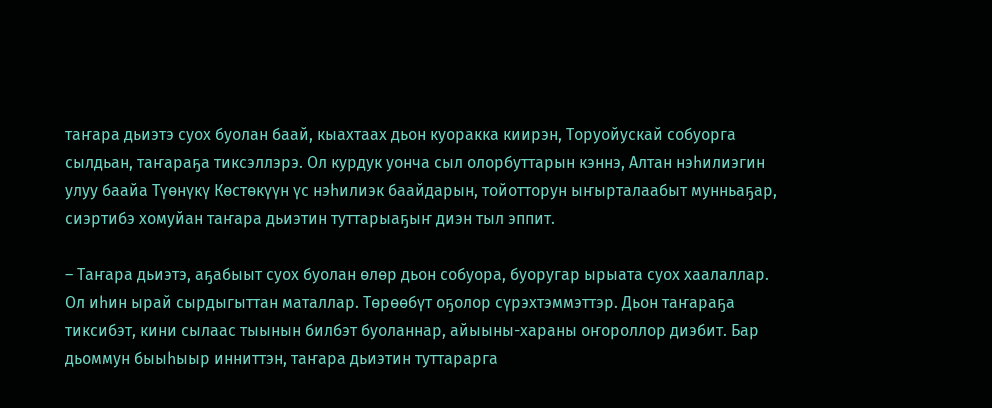таҥара дьиэтэ суох буолан баай, кыахтаах дьон куоракка киирэн, Торуойускай собуорга сылдьан, таҥараҕа тиксэллэрэ. Ол курдук уонча сыл олорбуттарын кэннэ, Алтан нэһилиэгин улуу баайа Түөнүкү Көстөкүүн үс нэһилиэк баайдарын, тойотторун ыҥырталаабыт мунньаҕар, сиэртибэ хомуйан таҥара дьиэтин туттарыаҕыҥ диэн тыл эппит.

– Таҥара дьиэтэ, аҕабыыт суох буолан өлөр дьон собуора, буоругар ырыата суох хаалаллар. Ол иһин ырай сырдыгыттан маталлар. Төрөөбүт оҕолор сүрэхтэммэттэр. Дьон таҥараҕа тиксибэт, кини сылаас тыынын билбэт буоланнар, айыыны-хараны оҥороллор диэбит. Бар дьоммун быыһыыр инниттэн, таҥара дьиэтин туттарарга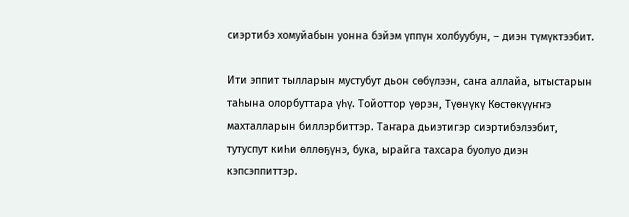сиэртибэ хомуйабын уонна бэйэм үппүн холбуубун, – диэн түмүктээбит.

Ити эппит тылларын мустубут дьон сөбүлээн, саҥа аллайа, ытыстарын таһына олорбуттара үһү. Тойоттор үөрэн, Түөнүкү Көстөкүүҥҥэ махталларын биллэрбиттэр. Таҥара дьиэтигэр сиэртибэлээбит, тутуспут киһи өллөҕүнэ, бука, ырайга тахсара буолуо диэн кэпсэппиттэр.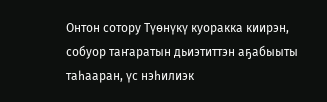Онтон сотору Түөнүкү куоракка киирэн, собуор таҥаратын дьиэтиттэн аҕабыыты таһааран, үс нэһилиэк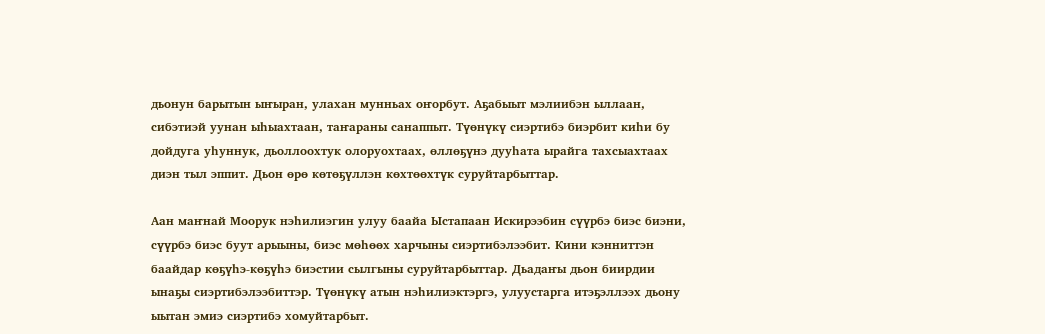дьонун барытын ыҥыран, улахан мунньах оҥорбут. Аҕабыыт мэлиибэн ыллаан, сибэтиэй уунан ыһыахтаан, таҥараны санаппыт. Түөнүкү сиэртибэ биэрбит киһи бу дойдуга уһуннук, дьоллоохтук олоруохтаах, өллөҕүнэ дууһата ырайга тахсыахтаах диэн тыл эппит. Дьон өрө көтөҕүллэн көхтөөхтүк суруйтарбыттар.

Аан маҥнай Моорук нэһилиэгин улуу баайа Ыстапаан Искирээбин сүүрбэ биэс биэни, сүүрбэ биэс буут арыыны, биэс мөһөөх харчыны сиэртибэлээбит. Кини кэнниттэн баайдар көҕүһэ-көҕүһэ биэстии сылгыны суруйтарбыттар. Дьадаҥы дьон биирдии ынаҕы сиэртибэлээбиттэр. Түөнүкү атын нэһилиэктэргэ, улуустарга итэҕэллээх дьону ыытан эмиэ сиэртибэ хомуйтарбыт.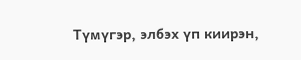Түмүгэр, элбэх үп киирэн,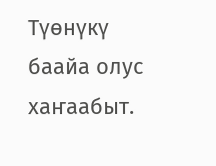Түөнүкү баайа олус хаҥаабыт.